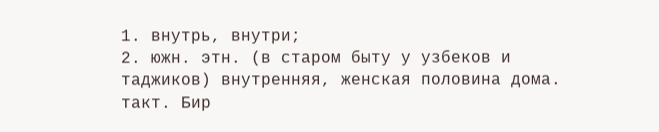1. внутрь, внутри;
2. южн. этн. (в старом быту у узбеков и таджиков) внутренняя, женская половина дома.
такт. Бир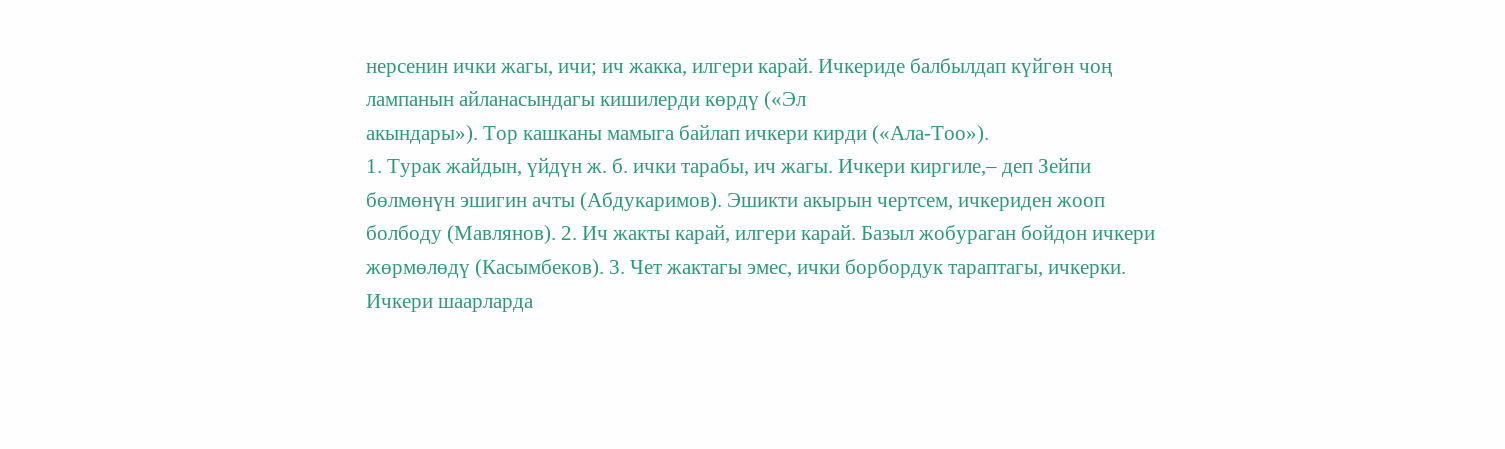нерсенин ички жагы, ичи; ич жакка, илгери карай. Ичкериде балбылдап күйгөн чоң лампанын айланасындагы кишилерди көрдү («Эл
акындары»). Тор кашканы мамыга байлап ичкери кирди («Ала-Тоо»).
1. Турак жайдын, үйдүн ж. б. ички тарабы, ич жагы. Ичкери киргиле,– деп Зейпи бөлмөнүн эшигин ачты (Абдукаримов). Эшикти акырын чертсем, ичкериден жооп болбоду (Мавлянов). 2. Ич жакты карай, илгери карай. Базыл жобураган бойдон ичкери жөрмөлөдү (Касымбеков). 3. Чет жактагы эмес, ички борбордук тараптагы, ичкерки. Ичкери шаарларда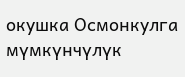окушка Осмонкулга мүмкүнчүлүк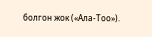болгон жок («Ала-Тоо»).